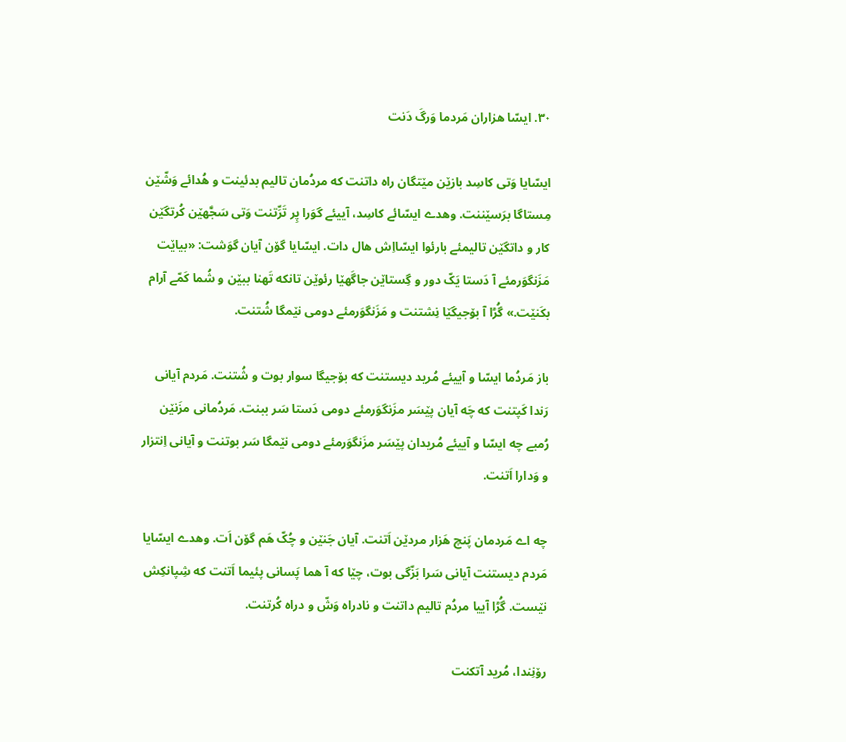۳۰. ایسّا هزاران مَردما وَرگَ دَنت

ایسّایا وَتی کاسِد بازێن مێتگان راه داتنت که مردُمان تالیم بدئینت و هُدائے وَشّێن مِستاگا برَسێننت. وهدے ایسّائے کاسِد، آییئے گوَرا پِر تَرِّتنت وَتی سَجَّهێن کُرتگێن کار و داتگێن تالیمئے بارئوا ایسّااِش هال دات. ایسّایا گۆن آیان گوَشت: «بیاێت مَزَنگوَرمئے آ دَستا یَکّ دور و گِستاێن جاگَهێا رئوێن تانکه تَهنا ببێن و شُما کَمّے آرام بکَنێت.» گُڑا آ بۆجیگێا نِشتنت و مَزَنگوَرمئے دومی نێمگا شُتنت.

باز مَردُما ایسّا و آییئے مُرید دیستنت که بۆجیگا سوار بوت و شُتنت. مَردم آیانی رَندا کَپتنت که چَه آیان پێسَر مزَنگوَرمئے دومی دَستا سَر ببنت. مَردُمانی مزَنێن رُمبے چه ایسّا و آییئے مُریدان پێسَر مزَنگوَرمئے دومی نێمگا سَر بوتنت و آیانی اِنتزار و وَدارا اَتنت.

چه اے مَردمان پَنچ هَزار مردێن اَتنت. آیان جَنێن و چُکّ هَم گۆن اَت. وهدے ایسّایا مَردم دیستنت آیانی سَرا بَزّگی بوت، چێا که آ هما پَسانی پئیما اَتنت که شِپانکِش نێست. گُڑا آییا مردُم تالیم داتنت و نادراه وَشّ و دراه کُرتنت.

رۆنِندا، مُرید آتکنت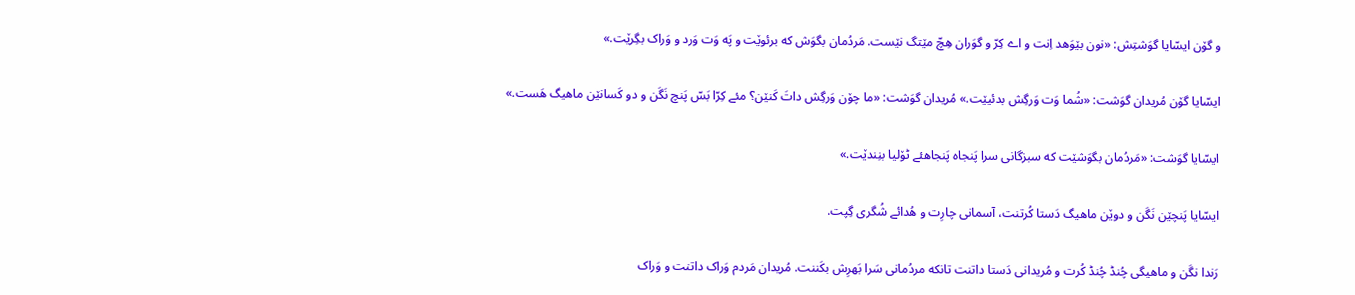و گۆن ایسّایا گوَشتِش: «نون بێوَهد اِنت و اے کِرّ و گوَران هِچّ مێتگ نێست. مَردُمان بگوَش که برئوێت و پَه وَت وَرد و وَراک بگِرێت.»

ایسّایا گۆن مُریدان گوَشت: «شُما وَت وَرگِش بدئیێت.» مُریدان گوَشت: «ما چۆن وَرگِش داتَ کَنێن؟ مئے کِرّا بَسّ پَنچ نَگَن و دو کَسانێن ماهیگ هَست.»

ایسّایا گوَشت: «مَردُمان بگوَشێت که سبزگانی سرا پَنجاه پَنجاهئے ٹۆلیا بنِندێت.»

ایسّایا پَنچێن نَگَن و دوێن ماهیگ دَستا کُرتنت، آسمانی چارِت و هُدائے شُگری گِپت.

رَندا نگَن و ماهیگی چُنڈ چُنڈ کُرت و مُریدانی دَستا داتنت تانکه مردُمانی سَرا بَهرِش بکَننت. مُریدان مَردم وَراک داتنت و وَراک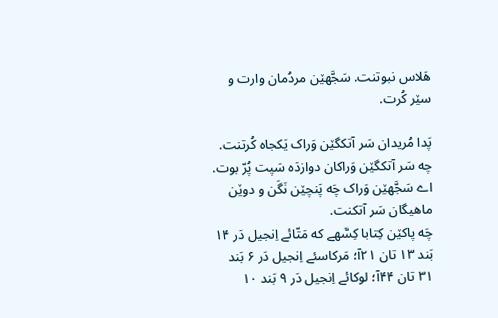هَلاس نبوتنت. سَجَّهێن مردُمان وارت و سێر کُرت.

پَدا مُریدان سَر آتکگێن وَراک یَکجاه کُرتنت. چه سَر آتکگێن وَراکان دوازدَه سَپت پُرّ بوت. اے سَجَّهێن وَراک چَه پَنچێن نَگَن و دوێن ماهیگان سَر آتکنت.
چَه پاکێن کِتابا کِسَّهے که مَتّائے اِنجیل دَر ۱۴ بَند ۱۳ تان ۲۱آ؛ مَرکاسئے اِنجیل دَر ۶ بَند ۳۱ تان ۴۴آ؛ لوکائے اِنجیل دَر ۹ بَند ۱۰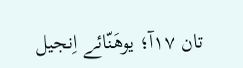تان ۱۷آ؛ یوهَنّائے اِنجیل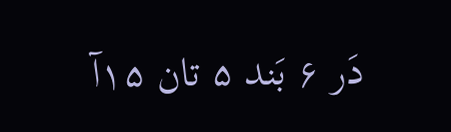دَر ۶ بَند ۵ تان ۱۵آ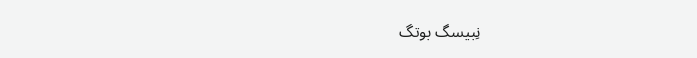نِبیسگ بوتگ